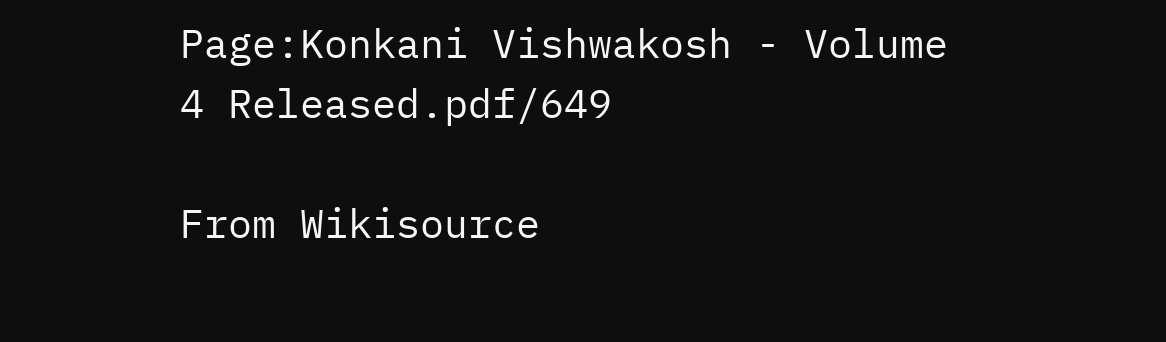Page:Konkani Vishwakosh - Volume 4 Released.pdf/649

From Wikisource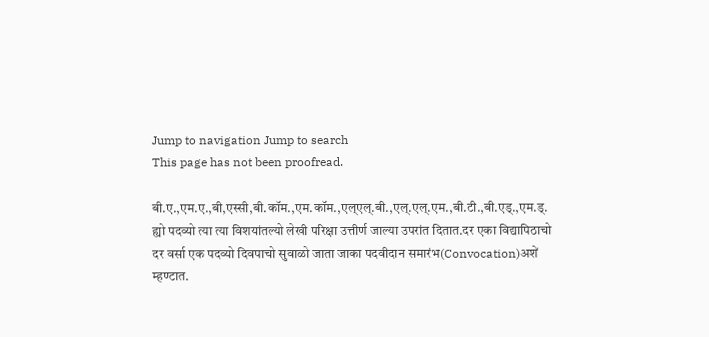Jump to navigation Jump to search
This page has not been proofread.

बी.ए.,एम.ए.,बी,एस्सी,बी.कॉम.,एम.कॉम.,एल्एल्.बी.,एल्.एल्.एम.,बी.टी.,बी.एड्.,एम.ड्. ह्यो पदव्यो त्या त्या विशयांतल्यो लेखी परिक्षा उत्तीर्ण जाल्या उपरांत दितात.दर एका विद्यापिठाचो दर वर्सा एक पदव्यो दिवपाचो सुवाळो जाता जाका पदवीदान समारंभ(Convocation)अशें म्हण्टात.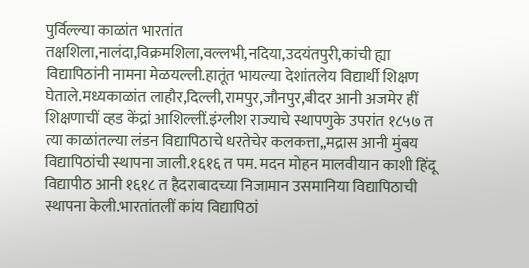पुर्विल्ल्या काळांत भारतांत तक्षशिला,नालंदा,विक्रमशिला,वल्लभी,नदिया,उदयंतपुरी,कांची ह्या विद्यापिठांनी नामना मेळयल्ली.हातूंत भायल्या देशांतलेय विद्यार्थी शिक्षण घेताले.मध्यकाळांत लाहौर,दिल्ली,रामपुर,जौनपुर,बीदर आनी अजमेर हीं शिक्षणाचीं व्हड केंद्रां आशिल्लीं.इंग्लीश राज्याचे स्थापणुके उपरांत १८५७ त त्या काळांतल्या लंडन विद्यापिठाचे धरतेचेर कलकत्ता,,मद्रास आनी मुंबय विद्यापिठांची स्थापना जाली.१६१६ त पम. मदन मोहन मालवीयान काशी हिंदू विद्यापीठ आनी १६१८ त हैदराबादच्या निजामान उसमानिया विद्यापिठाची स्थापना केली.भारतांतलीं कांय विद्यापिठां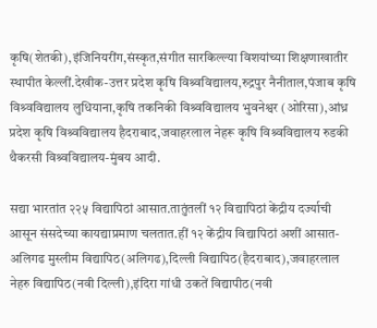कृषि(शेतकी),इंजिनियरींग,संस्कृत,संगीत सारकिल्ल्या विशयांच्या शिक्षणाखातीर स्थापीत केल्लीं.देखीक-उत्तर प्रदेश कृषि विश्र्वविद्यालय,रुद्रपुर नैनीताल,पंजाब कृषि विश्र्वविद्यालय लुधियाना,कृषि तकनिकी विश्र्वविद्यालय भुवनेश्वर (ओरिसा),आंध्र प्रदेश कृषि विश्र्वविद्यालय हैदराबाद,जवाहरलाल नेहरू कृषि विश्र्वविद्यालय रुडकी थैकरसी विश्र्वविद्यालय-मुंबय आदी.

सद्या भारतांत २२५ विद्यापिठां आसात.तातुंतलीं १२ विद्यापिठां केंद्रीय दर्ज्याची आसून संसदेच्या कायद्याप्रमाण चलतात.हीं १२ केंद्रीय विद्यापिठां अशीं आसात-अलिगढ मुस्लीम विद्यापिठ(अलिगढ),दिल्ली विद्यापिठ(हैदराबाद),जवाहरलाल नेहरु विद्यापिठ(नवी दिल्ली),इंदिरा गांधी उकतें विद्यापीठ(नवी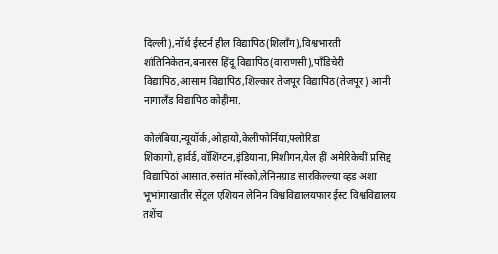दिल्ली),नॉर्थ ईस्टर्न हील विद्यापिठ(शिलाँग),विश्वभारती शांतिनिकेतन,बनारस हिंदू विद्यापिठ(वाराणसी),पाँडिचेरी विद्यापिठ,आसाम विद्यापिठ,शिल्कार तेजपूर विद्यापिठ(तेजपूर) आनी नागालँड विद्यापिठ कोहीमा.

कोलंबिया,न्यूयॉर्क,ओहायो,केलीफोर्निया,फ्लोरिडा शिकागो,हार्वर्ड,वॉशिंग्टन,इंडियाना,मिशीगन,येल हीं अमेरिकेचीं प्रसिद्द विद्यापिठां आसात.रुसांत मॉस्को,लेनिनग्राड सारकिल्ल्या व्हड अशा भूभांगाखातीर सेंट्रल एशियन लेनिन विश्वविद्यालयफार ईस्ट विश्वविद्यालय तशेंच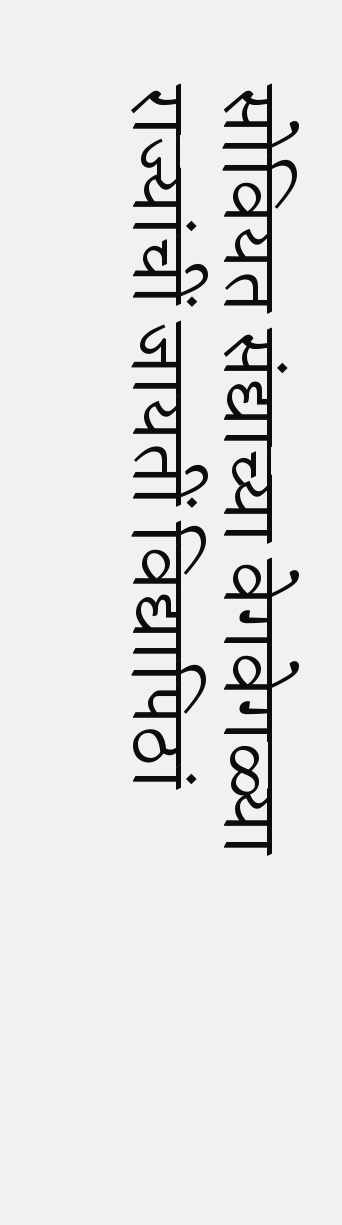सोवियत संद्याच्या वेगवेगळ्या राज्यांचीं जायतीं विद्यापिठां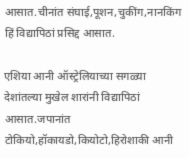आसात.चीनांत संघाई,पूशन,चुकींग,नानकिंग हिं विद्यापिठां प्रसिद्द आसात.

एशिया आनी ऑस्ट्रेलियाच्या सगळ्या देशांतल्या मुखेल शारांनी विद्यापिठां आसात.जपानांत टोकियो,हॉकायडो,कियोटो,हिरोशाकी आनी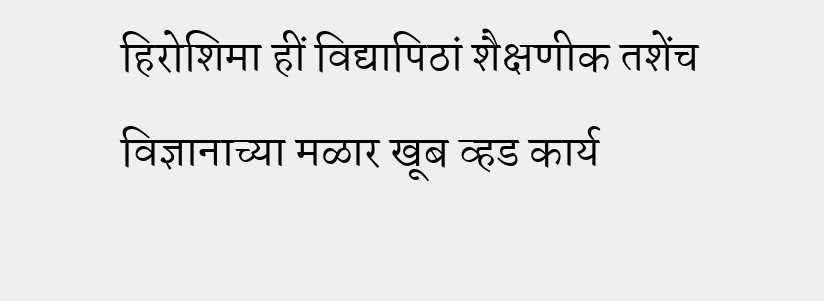हिरोशिमा हीं विद्यापिठां शैक्षणीक तशेंच विज्ञानाच्या मळार खूब व्हड कार्य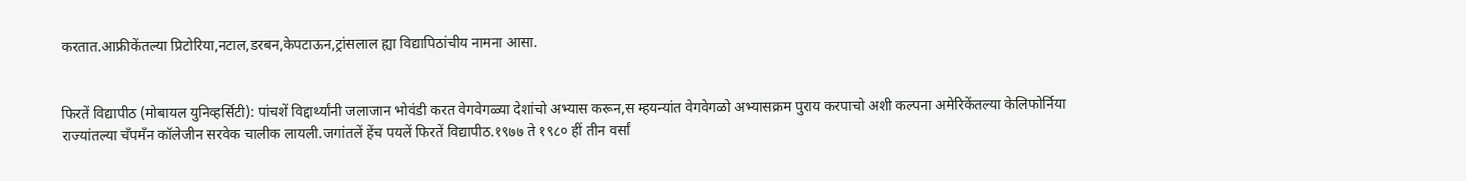करतात.आफ्रीकेंतल्या प्रिटोरिया,नटाल,डरबन,केपटाऊन,ट्रांसलाल ह्या विद्यापिठांचीय नामना आसा.


फिरतें विद्यापीठ (मोबायल युनिव्हर्सिटी): पांचशें विद्दार्थ्यांनी जलाजान भोवंडी करत वेगवेगळ्या देशांचो अभ्यास करून,स म्हयन्यांत वेगवेगळो अभ्यासक्रम पुराय करपाचो अशी कल्पना अमेरिकेंतल्या केलिफोर्निया राज्यांतल्या चँपमँन कॉलेजीन सरवेक चालीक लायली.जगांतलें हेंच पयलें फिरतें विद्यापीठ.१९७७ ते १९८० हीं तीन वर्सां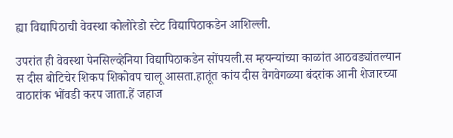ह्या विद्यापिठाची वेवस्था कोलोरेडो स्टेट विद्यापिठाकडेन आशिल्ली.

उपरांत ही वेवस्था पेनसिल्व्हेनिया विद्यापिठाकडेन सोंपयली.स म्हयन्यांच्या काळांत आठवड्यांतल्यान स दीस बोटिचेर शिकप शिकोवप चालू आसता.हातूंत कांय दीस वेगवेगळ्या बंदरांक आनी शेजारच्या वाठारांक भोंवडी करप जाता.हें जहाज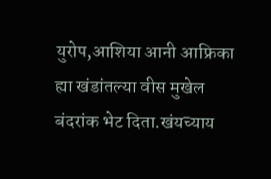युरोप,आशिया आनी आफ्रिका ह्या खंडांतल्या वीस मुखेल बंदरांक भेट दिता.खंयच्याय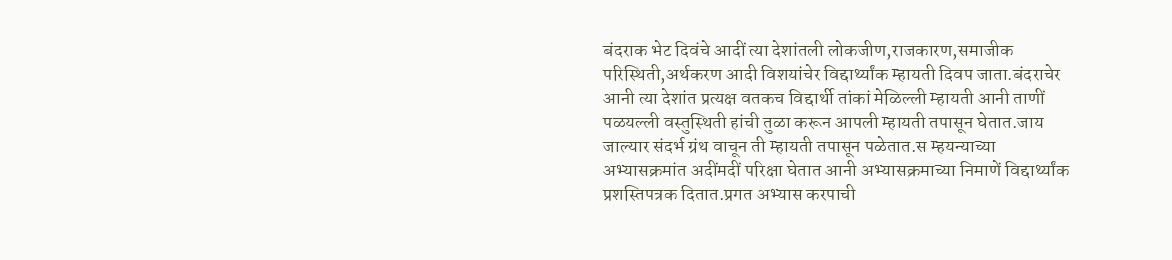बंदराक भेट दिवंचे आदीं त्या देशांतली लोकजीण,राजकारण,समाजीक परिस्थिती,अर्थकरण आदी विशयांचेर विद्दार्थ्यांक म्हायती दिवप जाता.बंदराचेर आनी त्या देशांत प्रत्यक्ष वतकच विद्दार्थी तांकां मेळिल्ली म्हायती आनी ताणीं पळयल्ली वस्तुस्थिती हांची तुळा करून आपली म्हायती तपासून घेतात.जाय जाल्यार संदर्भ ग्रंथ वाचून ती म्हायती तपासून पळेतात.स म्हयन्याच्या अभ्यासक्रमांत अदींमदीं परिक्षा घेतात आनी अभ्यासक्रमाच्या निमाणें विद्दार्थ्यांक प्रशस्तिपत्रक दितात.प्रगत अभ्यास करपाची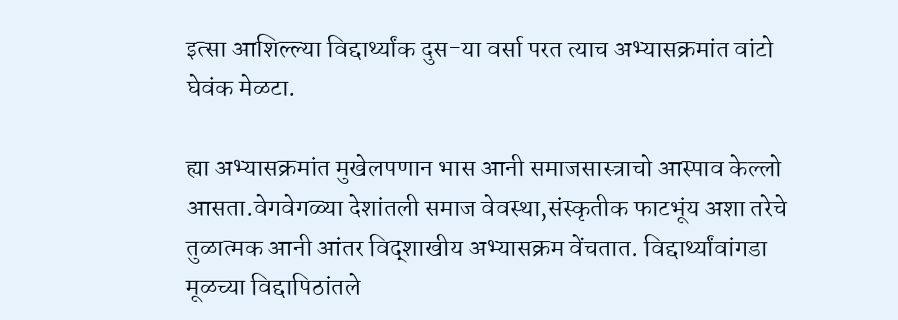इत्सा आशिल्ल्या विद्दार्थ्यांक दुस-या वर्सा परत त्याच अभ्यासक्रमांत वांटो घेवंक मेळटा.

ह्या अभ्यासक्रमांत मुखेलपणान भास आनी समाजसास्त्राचो आस्पाव केल्लो आसता.वेगवेगळ्या देशांतली समाज वेवस्था,संस्कृतीक फाटभूंय अशा तरेचे तुळात्मक आनी आंतर विद्शाखीय अभ्यासक्रम वेंचतात. विद्दार्थ्यांवांगडा मूळच्या विद्दापिठांतले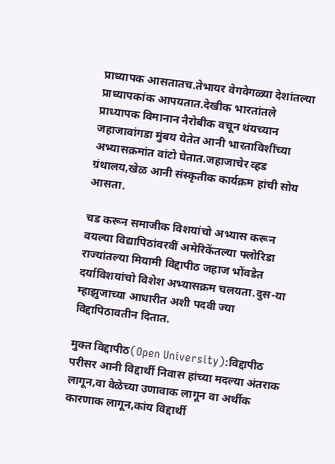प्राध्यापक आसतातच.तेभायर वेगवेगळ्या देशांतल्या प्राध्यापकांक आपयतात.देखीक भारतांतले प्राध्यापक विमानान नैरोबीक वचून थंयच्यान जहाजावांगडा मुंबय येतेत आनी भारताविशींच्या अभ्यासक्रमांत वांटो घेतात.जहाजाचेर व्हड ग्रंथालय,खेळ आनी संस्कृतीक कार्यक्रम हांची सोय आसता.

चड करून समाजीक विशयांचो अभ्यास करून वयल्या विद्यापिठांवरवीं अमेरिकेंतल्या फ्लोरिडा राज्यांतल्या मियामी विद्दापीठ जहाज भोंवडेत दर्याविशयांचो विशेश अभ्यासक्रम चलयता.दुस-या म्हाझुजाच्या आधारीत अशी पदवी ज्या विद्दापिठावतीन दितात.

मुक्त विद्दापीठ(Open University):विद्दापीठ परीसर आनी विद्दार्थी निवास हांच्या मदल्या अंतराक लागून,वा वेळेच्या उणावाक लागून वा अर्थीक कारणाक लागून,कांय विद्दार्थी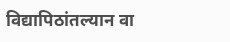विद्यापिठांतल्यान वा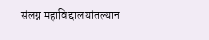संलग्न महाविद्दालयांतल्यान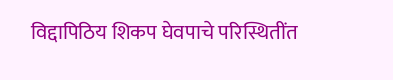विद्दापिठिय शिकप घेवपाचे परिस्थितींत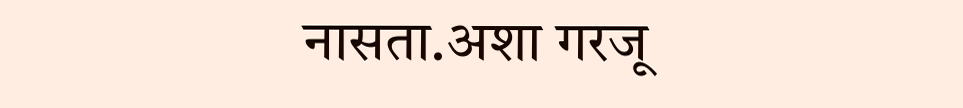नासता.अशा गरजू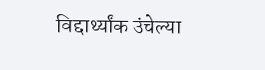विद्दार्थ्यांक उंचेल्या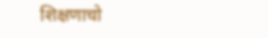शिक्षणाचो